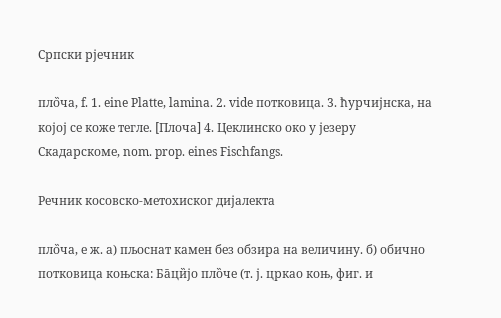Српски рјечник

пло̏ча, f. 1. eine Platte, lamina. 2. vide потковица. 3. ћурчијнска, на којој се коже тегле. [Плоча] 4. Цеклинско око у језеру Скадарскоме, nom. prop. eines Fischfangs.

Речник косовско-метохиског дијалекта

пло̏ча, е ж. а) пљоснат камен без обзира на величину. б) обично потковица коњска: Ба̄ци̏јо пло̏че (т. ј. цркао коњ, фиг. и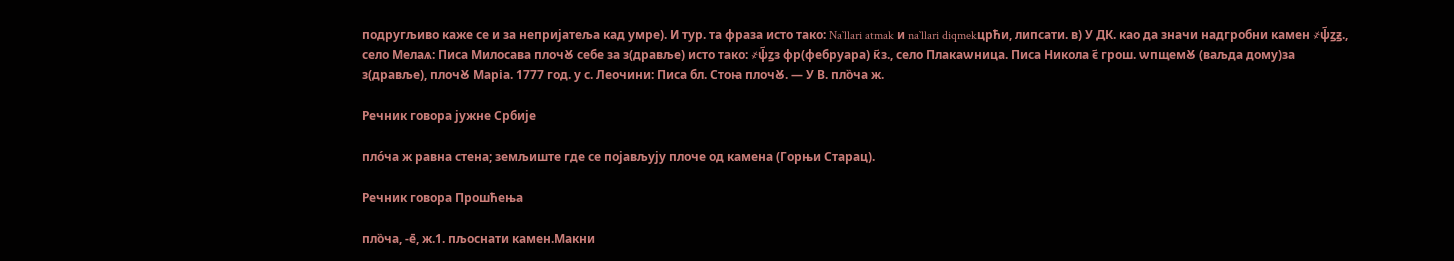подругљиво каже се и за непријатеља кад умре). И тур. та фраза исто тако: Na`llari atmak и na`llari diqmekцрћи, липсати. в) У ДК. као да значи надгробни камен ҂ѱ҃ꙁꙃ., село Мелаѧ: Писа Милосава плочꙊ себе за з(дравље) исто тако: ҂ѱ҃ꙁз фр(фебруара) к҃з., село Плакаѡница. Писа Никола є҃ грош. ѡпщемꙊ (ваљда дому)за з(дравље), плочꙊ Маріа. 1777 год. у с. Леочини: Писа бл. Стоꙗ плочꙊ. — У В. пло̏ча ж.

Речник говора јужне Србије

пло́ча ж равна стена; земљиште где се појављују плоче од камена (Горњи Старац).

Речник говора Прошћења

пло̏ча, -е̄, ж.1. пљоснати камен.Макни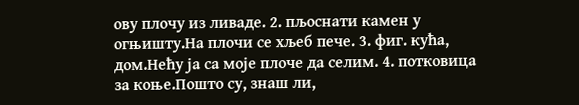ову плочу из ливаде. 2. пљоснати камен у огњишту.На плочи се хљеб пече. 3. фиг. кућа, дом.Нећу ја са моје плоче да селим. 4. потковица за коње.Пошто су, знаш ли,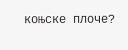коњске плоче?